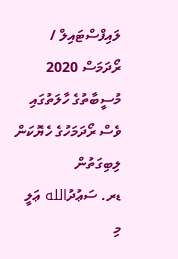ލައިފްސްޓައިލް / ރޯދަމަސް 2020
މުސީބާތުގެ ހާލަތުގައި ވެސް ރޯދަމަހުގެ ހެޔޮކަން ލިބިގަތުން
ޑރ. ސަޢުދުالله ޢަލީ
މި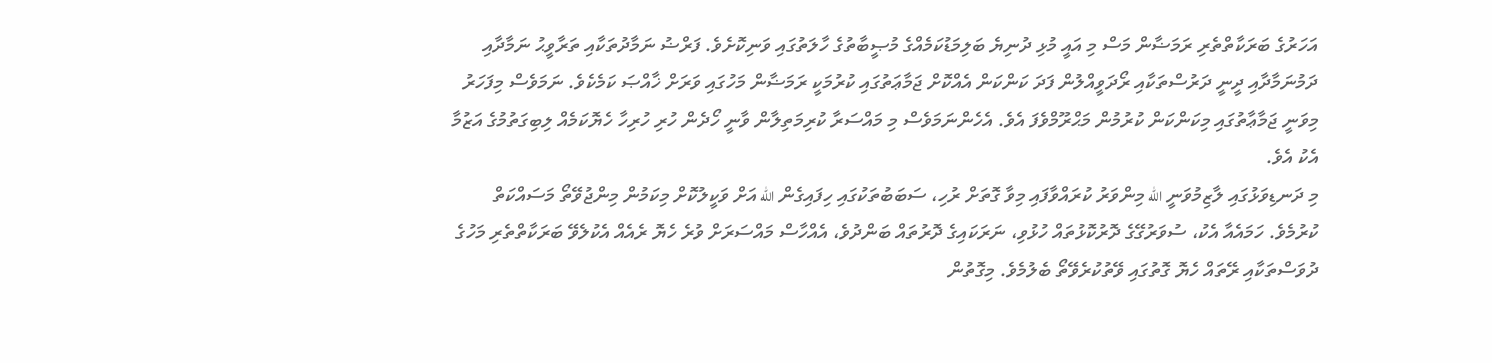އަހަރުގެ ބަރަކާތްތެރި ރަމަޟާން މަސް މި އައީ މުޅި ދުނިޔެ ބަލިމަޑުކަމެއްގެ މުޞީބާތުގެ ހާލަތުގައި ވަނިކޮށެވެ. ފަރްޟު ނަމާދުތަކާއި ތަރާވީޙު ނަމާދާއި ދަމުނަމާދާއި ދީނީ ދަރުސްތަކާއި ރޯދަވީއްލުން ފަދަ ކަންކަން އެއްކޮށް ޖަމާޢަތުގައި ކުރުމަކީ ރަމަޟާން މަހުގައި ވަރަށް ޚާއްޞަ ކަމެކެވެ. ނަމަވެސް މިފަހަރު މިވަނީ ޖަމާޢާތުގައި މިކަންކަން ކުރުމުން މަޙްރޫމްވެފަ އެވެ. އެހެންނަމަވެސް މި މައްސަރާ ކުރިމަތިލާން ވާނީ ހޯދެން ހުރި ހުރިހާ ހެޔޮކަމެއް ލިބިގަތުމުގެ އަޒުމާ އެކު އެވެ.
މި ދަނޑިވަޅުގައި ލާޒިމުވަނީ الله މިންވަރު ކުރައްވާފައި މިވާ ގޮތަށް ރުހި، ސަބަބުތަކުގައި ހިފައިގެން الله އަށް ވަކީލުކޮށް މިކަމުން މިންޖުވޭތޯ މަސައްކަތް ކުރުމެވެ. ހަމައެއާ އެކު، ސުވަރުގޭގެ ދޮރުކޮޅުތައް ހުޅުވި، ނަރަކައިގެ ދޮރުތައް ބަންދުވެ، އެއްހާސް މައްސަރަށް ވުރެ ހެޔޮ ރެއެއް އެކުލެވޭ ބަރަކާތްތެރި މަހުގެ ދުވަސްތަކާއި ރޭތައް ހެޔޮ ގޮތުގައި ވޭތުކުރެވޭތޯ ބެލުމެވެ. މިގޮތުން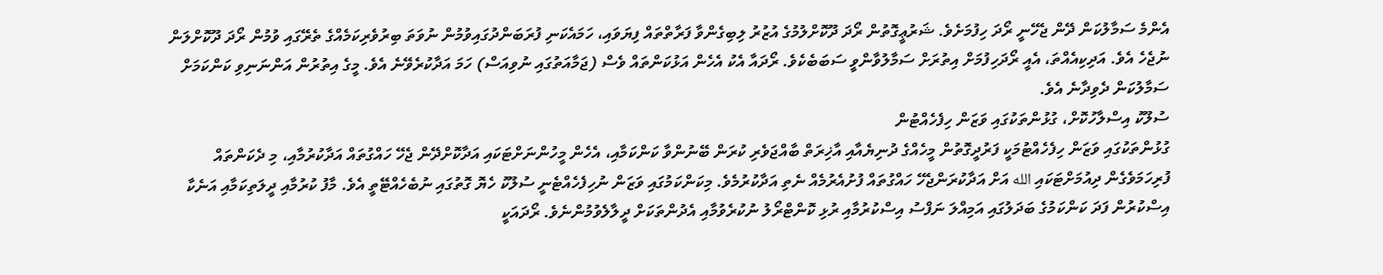އެންމެ ސަމާލުކަން ދޭން ޖެހޭނީ ރޯދަ ހިފުމަށެވެ. ޝަރުޢީގޮތުން ރޯދަ ދޫކޮށްލުމުގެ އުޒުރު ލިބިގެންވާ ފަރާތްތައް ފިޔަވައި، ހަމައެކަނި ފުރަބަންދުގައިވުމުން ނުވަތަ ބިރުވެރިކަމެއްގެ ތެރޭގައި ވުމުން ރޯދަ ދޫކޮށްލަން ނުޖެހެ އެވެ. އަދިކިއެއްތަ، އެއީ ރޯދަހިފުމަށް އިތުރަށް ސަމާލުވާންވީ ސަބަބެކެވެ. ރޯދައާ އެކު އެހެން އަޅުކަންތައް ވެސް (ޖަމާއަތުގައި ނުވިއަސް) ހަމަ އަދާކުރެވޭނެ އެވެ. މީގެ އިތުރުން އަންނަނިވި ކަންކަމަށް ސަމާލުކަން ދެވިދާނެ އެވެ.
ސުލޫކު އިސްލާހުކޮށް، ގުޅުންތަކުގައި ވަޒަން ހިފެހެއްޓުން
ގުޅުންތަކުގައި ވަޒަން ހިފެހެއްޓުމަކީ ފަރުދީގޮތުން މީހެއްގެ ދުނިޔެއާއި އާޚިރަތް ބާއްޖަވެރި ކުރަން ބޭނުންވާ ކަންކަމާއި، އެހެން މީހުންނަށްޓަކައި އަދާކޮށްދޭން ޖެހޭ ހައްގުތައް އަދާކުރުމާއި، މި ދެކަންތައް ފުރިހަމަވެގެން ދިއުމަށްޓަކައި الله އަށް އަދާކުރަންޖެހޭ ހައްގުތައް ފުށުއެރުމެއް ނެތި އަދާކުރުމެވެ. މިކަންކަމުގައި ވަޒަން ނުހިފެހެއްޓެނީ ސުލޫކު ހެޔޮ ގޮތުގައި ނުބެހެއްޓޭތީ އެވެ. މާފު ކުރުމާއި ދީލަތިކަމާއި އަނެކާ އިސްކުރުން ފަދަ ކަންކަމުގެ ބަދަލުގައި އަމިއްލަ ނަފްސު އިސްކުރުމާއި ރުޅި ކޮންޓްރޯލު ނުކުރެވުމާއި އެދުންތަކަށް ދީލާލެވުމުންނެވެ. ރޯދައަކީ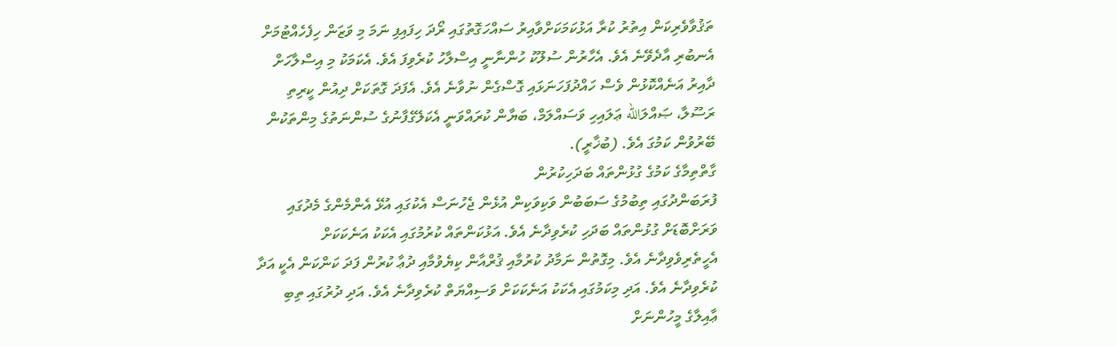ތަޤުވާވެރިކަން އިތުރު ކުރާ އަޅުކަމަކަށްވާއިރު ސައްހަގޮތުގައި ރޯދަ ހިފައިފި ނަމަ މި ވަޒަން ހިފެހެއްޓުމަށް އެނބުރި އާދެވޭނެ އެވެ. އެހާރުން ސުލޫކު ހުންނާނީ އިސްލާހު ކުރެވިފަ އެވެ. އެކަމަކު މި އިސްލާހަށް ދާއިރު އަނެއްކޮޅުން ވެސް ހައްދުފަހަނަޅައި ގޮސްގެން ނުވާނެ އެވެ. އެފަދަ ގޮތަކަށް ދިއުން ކީރިތި ރަސޫލާ، ޞައްލަالله ޢަލައިހި ވަސައްލަމް، ބަޔާން ކުރައްވަނީ އެކަލޭގެފާނުގެ ސުންނަތުގެ މިންތަކުން ބޭރުވުން ކަމުގަ އެވެ. (ބުޚާރީ).
ގާތްތިމާގެ ކަމުގެ ގުޅުންތައް ބަދަހިކުރުން
ފުރަބަންދުގައި ތިބުމުގެ ސަބަބުން ވަކިވަކިން އުޅެން ޖެހުނަސް އެކުގައި އުޅޭ އެންމެންގެ މެދުގައި ވަރަށްބޮޑަށް ގުޅުންތައް ބަދަހި ކުރެވިދާނެ އެވެ. އަޅުކަންތައް ކުރުމުގައި އެކަކު އަނެކަކަށް އެހީތެރިވެވިދާނެ އެވެ. މިގޮތުން ނަމާދު ކުރުމާއި ޤުރްއާން ކިޔެވުމާއި ދުޢާ ކުރުން ފަދަ ކަންކަން އެކީ އަދާ ކުރެވިދާނެ އެވެ. އަދި މިކަމުގައި އެކަކު އަނެކަކަށް ވަސިއްޔަތް ކުރެވިދާނެ އެވެ. އަދި ދުރުގައި ތިބި ޢާއިލާގެ މީހުންނަށް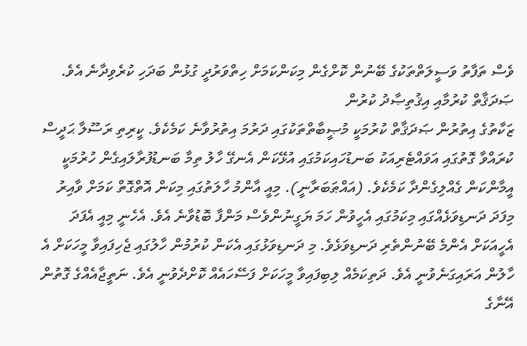ވެސް ތަފާތު ވަސީލަތްތަކުގެ ބޭނުން ކޮށްގެން މިކަންކަމަށް ހިތްވަރުދީ ގުޅުން ބަދަހި ކުރެވިދާނެ އެވެ.
ޞަދަޤާތް ކުރުމާއި އިޤުތިޞާދު ކުރުން
ޒަކާތުގެ އިތުރުން ޞަދަޤާތް ކުރުމަކީ މުޞީބާތްތަކުގައި ދަރުމަ އިތުރުވާނެ ކަމެކެވެ. ކީރިތި ރަސޫލާ ޙަދީސް ކުރައްވާ ގޮތުގައި އަވައްޓެރިއަކު ބަނޑުހައިކަމުގައި އުޅޭކަން އެނގޭ ހާލު ތިމާ ބަނޑުފުރާލައިގެން ހުރުމަކީ އީމާންކަން ގެއްލިގެންދާ ކަމެކެވެ. (އައްޠަބަރާނީ). މިއީ އާންމު ހާލަތުގައި މިކަން އޮތްގޮތް ކަމަށް ވާއިރު މިފަދަ ދަނޑިވަޅެއްގައި މިކަމުގައި އެހީވުން ހަމަ ޔަގީނުންވެސް މަންފާ ބޮޑުވާނެ އެވެ. އެހެނީ މިއީ އެފަދަ އެހީއަކަށް އެންމެ ބޭނުންތެރި ދަނޑިވަޅެވެ. މި ދަނޑިވަޅުގައި އެކަން ކުރުމުން ހާލުގައި ޖެހިފައިވާ މީހަކަށް އެ ހާލުން އަރައިގަނެވުނީ އެވެ. ދަތިކަމެއް ލިބިފައިވާ މީހަކަށް ފަސޭހައެއް ކޮށްދެވުނީ އެވެ. ނަތީޖާއެއްގެ ގޮތުން އޭނާގެ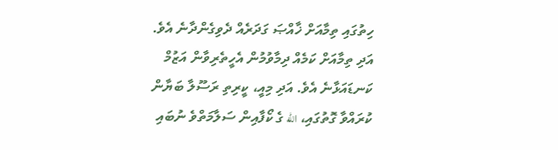ހިތުގައި ތިމާއަށް ޚާއްޞަ ގަދަރެއް ދެވިގެންދާނެ އެވެ. އަދި ތިމާއަށް ކަމެއް ދިމާވުމުން އެހީތެރިވާން އަޒުމް ކަނޑައަޅާނެ އެވެ. އަދި މިއީ، ކީރިތި ރަސޫލާ ބަޔާން ކުރައްވާ ގޮތުގައި، الله ގެ ކޯފާއިން ސަލާމަތްވެ ނުބައި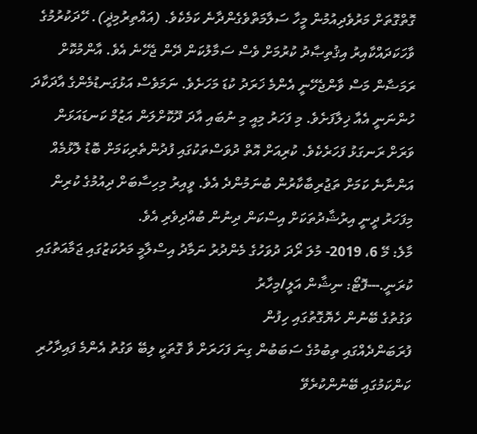ގޮތްގޮތަށް މަރުވެދިއުމުން މީހާ ސަލާމަތްވެގެންދާނެ ކަމެކެވެ. (އައްތިރުމިޛީ). ހޭދަކުރުމުގެ ވާހަކަދައްކާއިރު އިޤުތިޞާދު ކުރުމަށް ވެސް ސަމާލުކަން ދޭން ޖެހޭނެ އެވެ. އާންމުކޮށް ރަމަޟާން މަސް ވާންޖެހޭނީ އެންމެ ޚަރަދު ކުޑަ މަހަށެވެ. ނަމަވެސް އަޅުގަނޑުމެންގެ އާދަކާދަ ހުންނަނީ އެއާ ޚިލާފަށެވެ. މި ފަހަރު މިއީ މި ނުބައި އާދަ ދޫކޮށްލަން އަޒުމް ކަނޑައަޅަން ވަރަށް ރަނގަޅު ފަހަރެކެވެ. ކުރިއަށް އޮތް ދުވަސްތަކުގައި ފުދުންތެރިކަމަށް ބޮޑު ލޮޅުމެއް އަންނާނެ ކަމަށް ތަޖުރިބާކާރުން ބުނަމުންދެ އެވެ. ވީއިރު މިހިސާބަށް ދިއުމުގެ ކުރިން މިފަހަރު ދީނީ އިރުޝާދުތަކަށް އިސްކަން ދިނުން ބުއްދިވެރި އެވެ.
މާލެ: މޭ 6، 2019- މުލަ ރޯދަ ދުވަހުގެ މެންދުރު ނަމާދު އިސްލާމީ މަރުކަޒުގައި ޖަމާއަތުގައި ކުރަނީ.---ފޮޓޯ: ނިޝާން އަލީ/މިހާރު
ވަގުތުގެ ބޭނުން ހެޔޮގޮތުގައި ހިފުން
ފުރަބަންދެއްގައި ތިބުމުގެ ސަބަބުން ގިނަ ފަހަރަށް ވާ ގޮތަކީ ލިބޭ ވަގުތު އެންމެ ފައިދާހުރި ކަންކަމުގައި ބޭނުންކުރެވޭ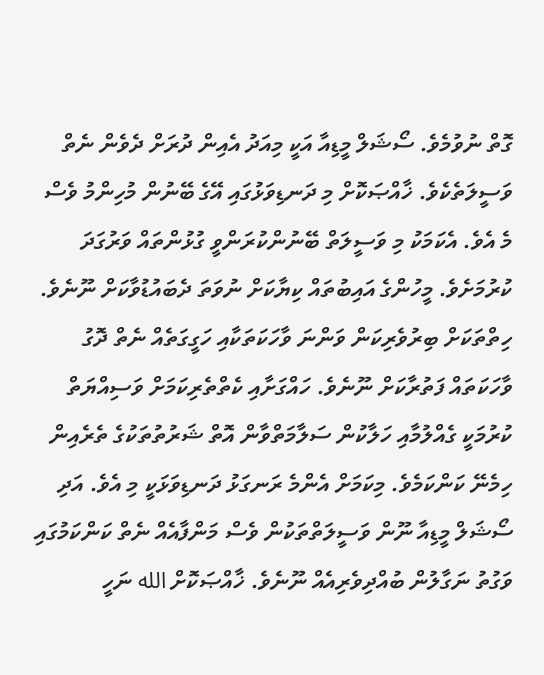ގޮތް ނުވުމެވެ. ސޯޝަލް މީޑިއާ އަކީ މިއަދު އެއިން ދުރަށް ދެވެން ނެތް ވަސީލަތެކެވެ. ޚާއްޞަކޮށް މި ދަނޑިވަޅުގައި އޭގެ ބޭނުން މުހިންމު ވެސް މެ އެވެ. އެކަމަކު މި ވަސީލަތް ބޭނުންކުރަންވީ ގުޅުންތައް ވަރުގަދަ ކުރުމަށެވެ. މީހުންގެ އައިބުތައް ކިޔާކަށް ނުވަތަ ދެބައުޑުވާކަށް ނޫނެވެ. ހިތްތަކަށް ބިރުވެރިކަން ވަންނަ ވާހަކަތަކާއި ހަގީގަތެއް ނެތް ދޮގު ވާހަކަތައް ފަތުރާކަށް ނޫނެވެ. ހައްގަށާއި ކެތްތެރިކަމަށް ވަސިއްޔަތް ކުރުމަކީ ގެއްލުމާއި ހަލާކުން ސަލާމަތްވާން އޮތް ޝަރުތުތަކުގެ ތެރެއިން ހިމެނޭ ކަންކަމެވެ. މިކަމަށް އެންމެ ރަނގަޅު ދަނޑިވަޅަކީ މި އެވެ. އަދި ސޯޝަލް މީޑިއާ ނޫން ވަސީލަތްތަކުން ވެސް މަންފާއެއް ނެތް ކަންކަމުގައި ވަގުތު ނަގާލުން ބުއްދިވެރިއެއް ނޫނެވެ. ޚާއްޞަކޮށް الله ނަހީ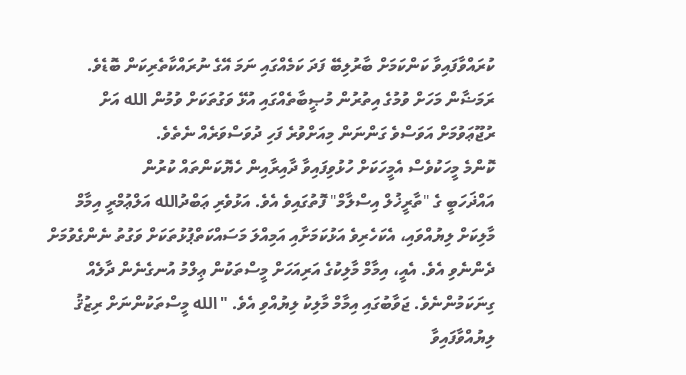ކުރައްވާފައިވާ ކަންކަމަށް ބާރުލިބޭ ފަދަ ކަމެއްގައި ނަމަ އޭގެ ނުރައްކާތެރިކަން ބޮޑެވެ. ރަމަޟާން މަހަށް ވުމުގެ އިތުރުން މުޞީބާތެއްގައި އުޅޭ ވަގުތަކަށް ވުމުން الله އަށް ރުޖޫޢަވުމަށް އަވަސްވެ ގަންނަން މިއަށްވުރެ ފަހި ދުވަސްވަރެއް ނެތެވެ.
ކޮންމެ މީހަކުވެސް އެމީހަކަށް ހުޅުވިފައިވާ ދާއިރާއިން ހެޔޮކަންތައް ކުރުން
އައްޛަހަބީ ގެ "ތާރީޚުލް އިސްލާމް" ފޮތުގައިވެ އެވެ. އަޅުވެރި ޢަބްދުالله އަލްޢުމްރީ އިމާމް މާލިކަށް ލިޔުއްވައި، އެކަހެރިވެ އަޅުކަމަށާއި އަމިއްލަ މަސައްކަތްޕުޅުތަކަށް ވަގުތު ނެންގެވުމަށް ދެންނެވި އެވެ. އެއީ، އިމާމް މާލިކުގެ އަރިއަހަށް މީސްތަކުން ޢިލްމު އުނގެނެން ދާލެއް ގިނަކަމުންނެވެ. ޖަވާބުގައި އިމާމް މާލިކު ލިޔުއްވި އެވެ. "الله މީސްތަކުންނަށް ރިޒުޤު ލިޔުއްވާފައިވާ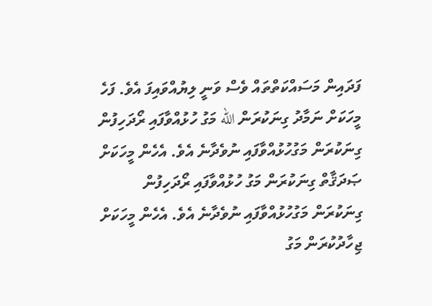ފަދައިން މަސައްކަތްތައް ވެސް ވަނީ ލިޔުއްވައިފަ އެވެ. ފަހެ މީހަކަށް ނަމާދު ގިނަކުރަން الله މަގު ހުޅުއްވާފައި ރޯދަހިފުން ގިނަކުރަން މަގުހުޅުއްވާފައި ނުވެދާނެ އެވެ. އެހެން މީހަކަށް ޞަދަޤާތް ގިނަކުރަން މަގު ހުޅުއްވާފައި ރޯދަހިފުން ގިނަކުރަން މަގުހުޅުއްވާފައި ނުވެދާނެ އެވެ. އެހެން މީހަކަށް ޖިހާދުކުރަން މަގު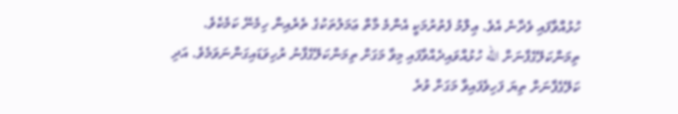ހުޅުއްވާފައި ވެދާނެ އެވެ. ޢިލްމު ފެތުރުމަކީ އެންމެ މާތް ޢަމަލުތަކުގެ ތެރެއިން ހިމެނޭ ކަމެކެވެ. ތިމަންކަލޭގެފާނަށް الله ހުޅުއްވައިދެއްވާފައި މިވާ މަގަށް ތިމަންކަލޭގެފާނު ރުހިވަޑައިގަންނަވަމެވެ. އަދި ކަލޭގެފާނަށް ތިޔަ ފަހިވެފައިވާ މަގަށް ވުރެ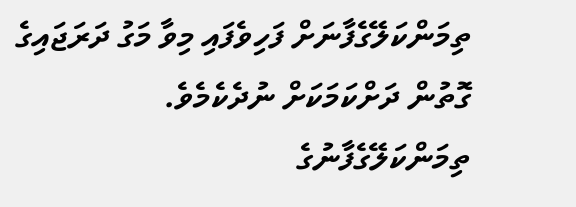ތިމަންކަލޭގެފާނަށް ފަހިވެފައި މިވާ މަގު ދަރަޖައިގެ ގޮތުން ދަށްކަމަކަށް ނުދެކެމެވެ. ތިމަންކަލޭގެފާނުގެ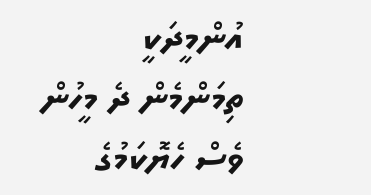އުންމީދަކީ ތިމަންމެން ދެ މީހުން ވެސް ހެޔޮކަމުގެ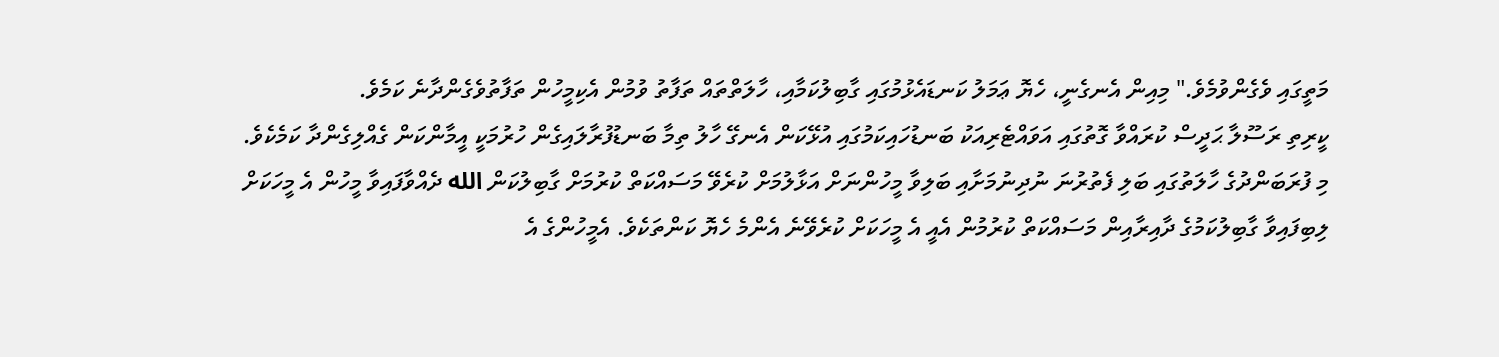މަތީގައި ވެގެންވުމެވެ." މިއިން އެނގެނީ، ހެޔޮ ޢަމަލު ކަނޑައެޅުމުގައި ގާބިލުކަމާއި، ހާލަތްތައް ތަފާތު ވުމުން އެކިމީހުން ތަފާތުވެގެންދާނެ ކަމެވެ.
ކީރިތި ރަސޫލާ ޙަދީސް ކުރައްވާ ގޮތުގައި އަވައްޓެރިއަކު ބަނޑުހައިކަމުގައި އުޅޭކަން އެނގޭ ހާލު ތިމާ ބަނޑުފުރާލައިގެން ހުރުމަކީ އީމާންކަން ގެއްލިގެންދާ ކަމެކެވެ.
މި ފުރަބަންދުގެ ހާލަތުގައި ބަލި ފެތުރުނަ ނުދިނުމަށާއި ބަލިވާ މީހުންނަށް އަޅާލުމަށް ކުރެވޭ މަސައްކަތް ކުރުމަށް ގާބިލުކަން الله ދެއްވާފައިވާ މީހުން އެ މީހަކަށް ލިބިފައިވާ ގާބިލުކަމުގެ ދާއިރާއިން މަސައްކަތް ކުރުމުން އެއީ އެ މީހަކަށް ކުރެވޭނެ އެންމެ ހެޔޮ ކަންތަކެވެ. އެމީހުންގެ އެ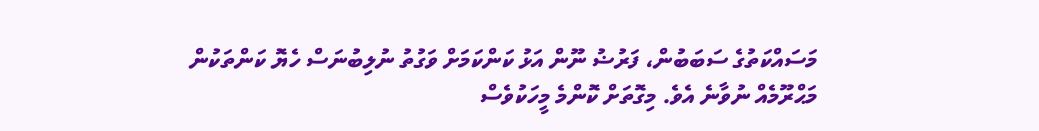މަސައްކަތުގެ ސަބަބުން، ފަރުޟު ނޫން އަޅު ކަންކަމަށް ވަގުތު ނުލިބުނަސް ހެޔޮ ކަންތަކުން މަޙްރޫމެއް ނުވާނެ އެވެ. މިގޮތަށް ކޮންމެ މީހަކުވެސް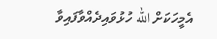އެމީހަކަށް الله ހުޅުވައިދެއްވާފައިވާ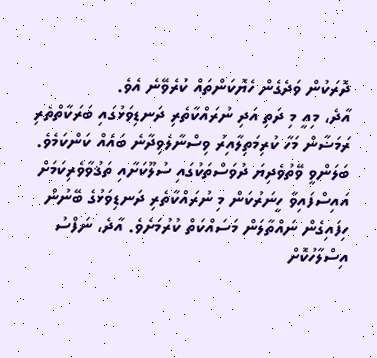ދޮރަކުން ވަދެގެން ހެޔޮކަންތައް ކުރެވޭނެ އެވެ.
އާދެ، މިއީ މި ދަތި އަދި ނުރައްކާތެރި ދަނޑިވަޅުގައި ބަރަކާތްތެރި ރަމަޟާން މަހާ ކުރިމަތިލާއިރު ވިސްނާލެވިދާނެ ބައެއް ކަންކަމެވެ. ބަލަންވީ ވޭތުވެދިޔަ ދުވަސްތަކުގައި ސުލޫކަށާއި ތަޤުވާވެރިކަމަށް އައިސްފައިވާ ހީނަރުކަން މި ނުރައްކާތެރި ދަނޑިވަޅުގެ ބޭނުން ހިފައިގެން ނައްތާލަން މަސައްކަތް ކުރުމަށެވެ. އާދެ، ނަފްސު އިސްލާހުކޮށް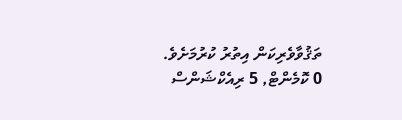ތަޤުވާވެރިކަން އިތުރު ކުރުމަށެވެ.
0 ކޮމެންޓް, 5 ރިއެކްޝަންސް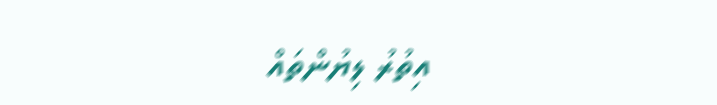އިތުރު ލިޔުންތައް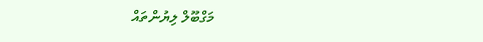މަގްބޫލް ލިޔުންތައް